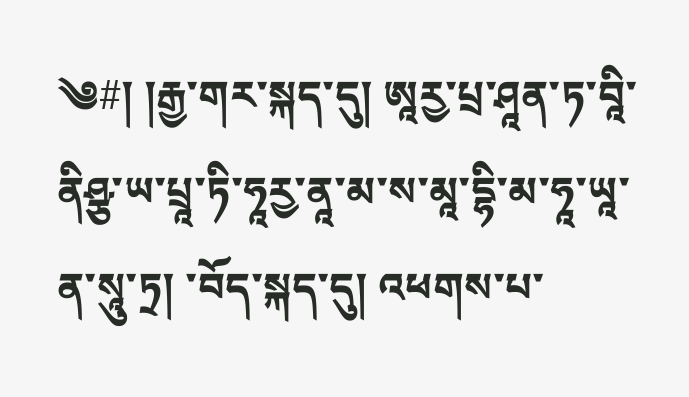༄#། །རྒྱ་གར་སྐད་དུ། ཨཱརྱ་པྲ་ཤཱན་ཏ་བཱི་ནིཤྩ་ཡ་པྲཱ་ཏི་ཧཱརྱ་ནཱ་མ་ས་མཱ་དྷི་མ་ཧཱ་ཡཱ་ན་སཱུ་ཏྲ། ་བོད་སྐད་དུ། འཕགས་པ་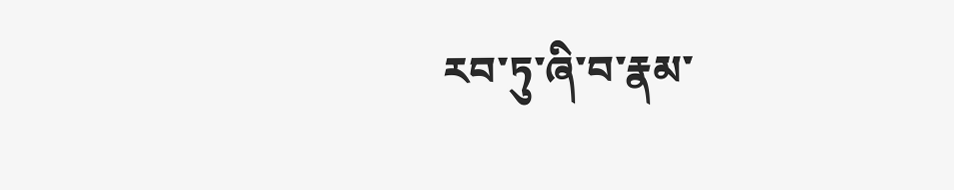རབ་ཏུ་ཞི་བ་རྣམ་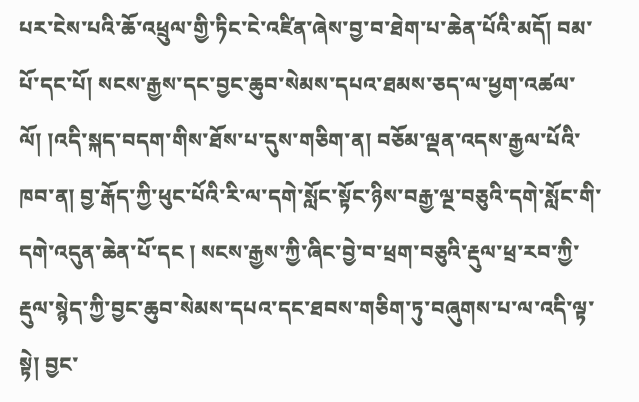པར་ངེས་པའི་ཆོ་འཕྲུལ་གྱི་ཏིང་ངེ་འཛིན་ཞེས་བྱ་བ་ཐེག་པ་ཆེན་པོའི་མདོ། བམ་པོ་དང་པོ། སངས་རྒྱས་དང་བྱང་ཆུབ་སེམས་དཔའ་ཐམས་ཅད་ལ་ཕྱག་འཚལ་ལོ། །འདི་སྐད་བདག་གིས་ཐོས་པ་དུས་གཅིག་ན། བཅོམ་ལྡན་འདས་རྒྱལ་པོའི་ཁབ་ན། བྱ་རྒོད་ཀྱི་ཕུང་པོའི་རི་ལ་དགེ་སློང་སྟོང་ཉིས་བརྒྱ་ལྔ་བཅུའི་དགེ་སློང་གི་དགེ་འདུན་ཆེན་པོ་དང ། སངས་རྒྱས་ཀྱི་ཞིང་བྱེ་བ་ཕྲག་བཅུའི་རྡུལ་ཕྲ་རབ་ཀྱི་རྡུལ་སྙེད་ཀྱི་བྱང་ཆུབ་སེམས་དཔའ་དང་ཐབས་གཅིག་ཏུ་བཞུགས་པ་ལ་འདི་ལྟ་སྟེ། བྱང་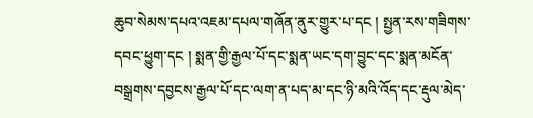ཆུབ་སེམས་དཔའ་འཇམ་དཔལ་གཞོན་ནུར་གྱུར་པ་དང ། སྤྱན་རས་གཟིགས་དབང་ཕྱུག་དང ། སྨན་གྱི་རྒྱལ་པོ་དང་སྨན་ཡང་དག་བྱུང་དང་སྨན་མངོན་བསྒྲགས་དབྱངས་རྒྱལ་པོ་དང་ལག་ན་པད་མ་དང་ཉི་མའི་འོད་དང་རྡུལ་མེད་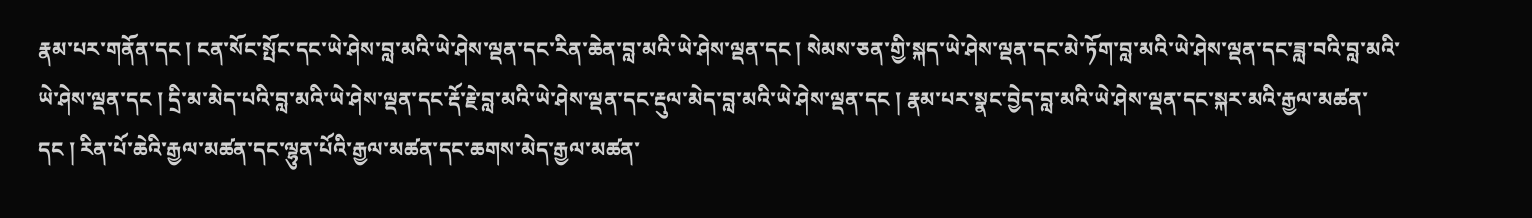རྣམ་པར་གནོན་དང ། ངན་སོང་སྤོང་དང་ཡེ་ཤེས་བླ་མའི་ཡེ་ཤེས་ལྡན་དང་རིན་ཆེན་བླ་མའི་ཡེ་ཤེས་ལྡན་དང ། སེམས་ཅན་གྱི་སྐད་ཡེ་ཤེས་ལྡན་དང་མེ་ཏོག་བླ་མའི་ཡེ་ཤེས་ལྡན་དང་ཟླ་བའི་བླ་མའི་ཡེ་ཤེས་ལྡན་དང ། དྲི་མ་མེད་པའི་བླ་མའི་ཡེ་ཤེས་ལྡན་དང་རྡོ་རྗེ་བླ་མའི་ཡེ་ཤེས་ལྡན་དང་རྡུལ་མེད་བླ་མའི་ཡེ་ཤེས་ལྡན་དང ། རྣམ་པར་སྣང་བྱེད་བླ་མའི་ཡེ་ཤེས་ལྡན་དང་སྐར་མའི་རྒྱལ་མཚན་དང ། རིན་པོ་ཆེའི་རྒྱལ་མཚན་དང་ལྷུན་པོའི་རྒྱལ་མཚན་དང་ཆགས་མེད་རྒྱལ་མཚན་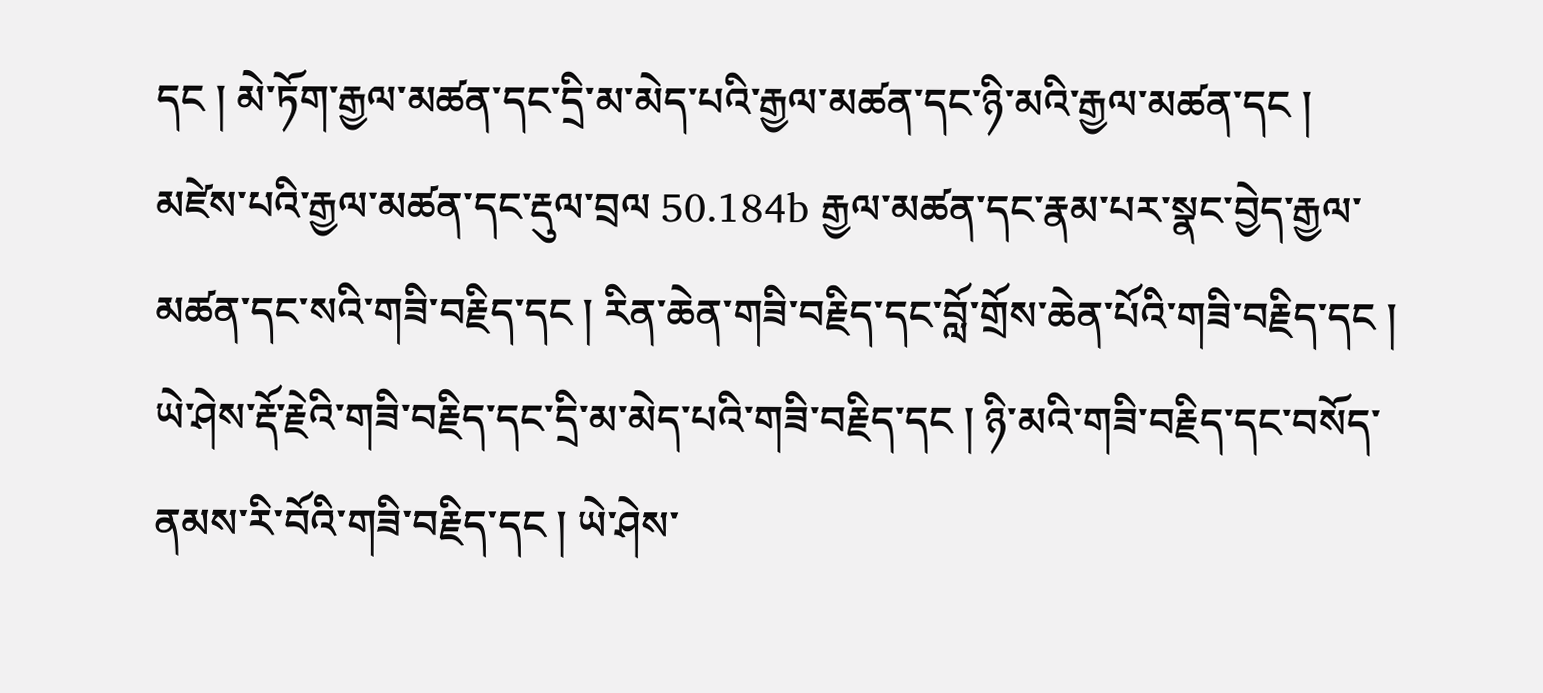དང ། མེ་ཏོག་རྒྱལ་མཚན་དང་དྲི་མ་མེད་པའི་རྒྱལ་མཚན་དང་ཉི་མའི་རྒྱལ་མཚན་དང ། མཛེས་པའི་རྒྱལ་མཚན་དང་རྡུལ་བྲལ 50.184b རྒྱལ་མཚན་དང་རྣམ་པར་སྣང་བྱེད་རྒྱལ་མཚན་དང་སའི་གཟི་བརྗིད་དང ། རིན་ཆེན་གཟི་བརྗིད་དང་བློ་གྲོས་ཆེན་པོའི་གཟི་བརྗིད་དང ། ཡེ་ཤེས་རྡོ་རྗེའི་གཟི་བརྗིད་དང་དྲི་མ་མེད་པའི་གཟི་བརྗིད་དང ། ཉི་མའི་གཟི་བརྗིད་དང་བསོད་ནམས་རི་བོའི་གཟི་བརྗིད་དང ། ཡེ་ཤེས་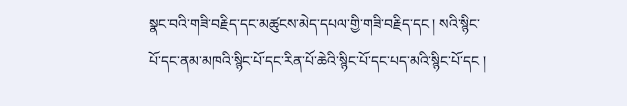སྣང་བའི་གཟི་བརྗིད་དང་མཚུངས་མེད་དཔལ་གྱི་གཟི་བརྗིད་དང ། སའི་སྙིང་པོ་དང་ནམ་མཁའི་སྙིང་པོ་དང་རིན་པོ་ཆེའི་སྙིང་པོ་དང་པད་མའི་སྙིང་པོ་དང །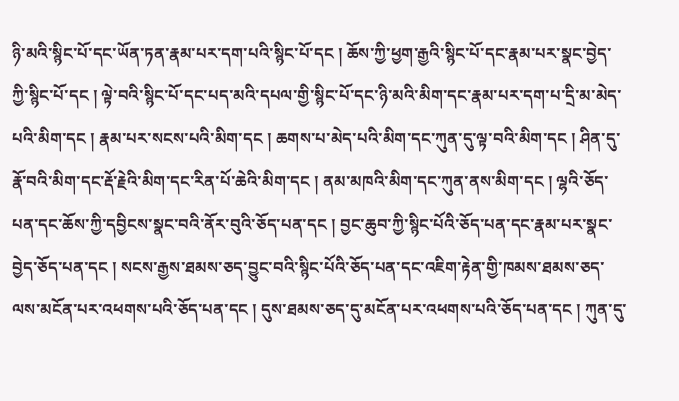ཉི་མའི་སྙིང་པོ་དང་ཡོན་ཏན་རྣམ་པར་དག་པའི་སྙིང་པོ་དང ། ཆོས་ཀྱི་ཕྱག་རྒྱའི་སྙིང་པོ་དང་རྣམ་པར་སྣང་བྱེད་ཀྱི་སྙིང་པོ་དང ། ལྟེ་བའི་སྙིང་པོ་དང་པད་མའི་དཔལ་གྱི་སྙིང་པོ་དང་ཉི་མའི་མིག་དང་རྣམ་པར་དག་པ་དྲི་མ་མེད་པའི་མིག་དང ། རྣམ་པར་སངས་པའི་མིག་དང ། ཆགས་པ་མེད་པའི་མིག་དང་ཀུན་དུ་ལྟ་བའི་མིག་དང ། ཤིན་དུ་རྣོ་བའི་མིག་དང་རྡོ་རྗེའི་མིག་དང་རིན་པོ་ཆེའི་མིག་དང ། ནམ་མཁའི་མིག་དང་ཀུན་ནས་མིག་དང ། ལྷའི་ཅོད་པན་དང་ཆོས་ཀྱི་དབྱིངས་སྣང་བའི་ནོར་བུའི་ཅོད་པན་དང ། བྱང་ཆུབ་ཀྱི་སྙིང་པོའི་ཅོད་པན་དང་རྣམ་པར་སྣང་བྱེད་ཅོད་པན་དང ། སངས་རྒྱས་ཐམས་ཅད་བྱུང་བའི་སྙིང་པོའི་ཅོད་པན་དང་འཇིག་རྟེན་གྱི་ཁམས་ཐམས་ཅད་ལས་མངོན་པར་འཕགས་པའི་ཅོད་པན་དང ། དུས་ཐམས་ཅད་དུ་མངོན་པར་འཕགས་པའི་ཅོད་པན་དང ། ཀུན་དུ་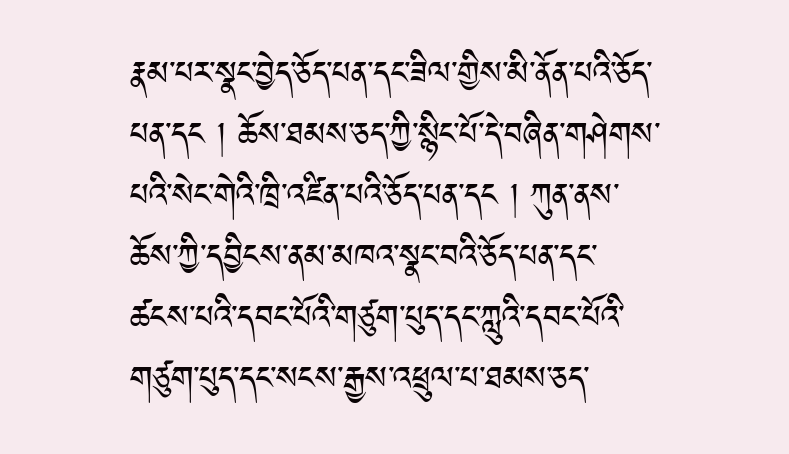རྣམ་པར་སྣང་བྱེད་ཅོད་པན་དང་ཟིལ་གྱིས་མི་ནོན་པའི་ཅོད་པན་དང ། ཆོས་ཐམས་ཅད་ཀྱི་སྙིང་པོ་དེ་བཞིན་གཤེགས་པའི་སེང་གེའི་ཁྲི་འཛིན་པའི་ཅོད་པན་དང ། ཀུན་ནས་ཆོས་ཀྱི་དབྱིངས་ནམ་མཁའ་སྣང་བའི་ཅོད་པན་དང་ཚངས་པའི་དབང་པོའི་གཙུག་པུད་དང་ཀླུའི་དབང་པོའི་གཙུག་པུད་དང་སངས་རྒྱས་འཕྲུལ་པ་ཐམས་ཅད་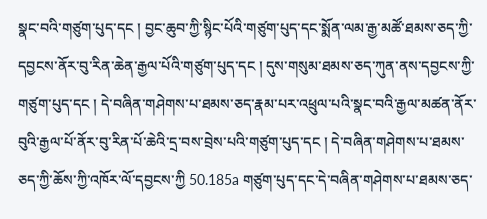སྣང་བའི་གཙུག་པུད་དང ། བྱང་ཆུབ་ཀྱི་སྙིང་པོའི་གཙུག་པུད་དང་སྨོན་ལམ་རྒྱ་མཚོ་ཐམས་ཅད་ཀྱི་དབྱངས་ནོར་བུ་རིན་ཆེན་རྒྱལ་པོའི་གཙུག་པུད་དང ། དུས་གསུམ་ཐམས་ཅད་ཀུན་ནས་དབྱངས་ཀྱི་གཙུག་པུད་དང ། དེ་བཞིན་གཤེགས་པ་ཐམས་ཅད་རྣམ་པར་འཕྲུལ་པའི་སྣང་བའི་རྒྱལ་མཚན་ནོར་བུའི་རྒྱལ་པོ་ནོར་བུ་རིན་པོ་ཆེའི་དྲ་བས་བྲེས་པའི་གཙུག་པུད་དང ། དེ་བཞིན་གཤེགས་པ་ཐམས་ཅད་ཀྱི་ཆོས་ཀྱི་འཁོར་ལོ་དབྱངས་ཀྱི 50.185a གཙུག་པུད་དང་དེ་བཞིན་གཤེགས་པ་ཐམས་ཅད་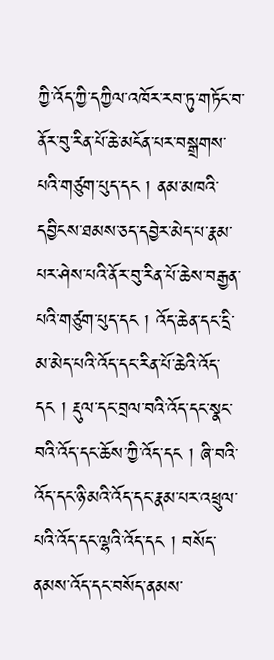ཀྱི་འོད་ཀྱི་དཀྱིལ་འཁོར་རབ་ཏུ་གཏོང་བ་ནོར་བུ་རིན་པོ་ཆེ་མངོན་པར་བསྒྲགས་པའི་གཙུག་པུད་དང ། ནམ་མཁའི་དབྱིངས་ཐམས་ཅད་དབྱེར་མེད་པ་རྣམ་པར་ཤེས་པའི་ནོར་བུ་རིན་པོ་ཆེས་བརྒྱན་པའི་གཙུག་པུད་དང ། འོད་ཆེན་དང་དྲི་མ་མེད་པའི་འོད་དང་རིན་པོ་ཆེའི་འོད་དང ། རྡུལ་དང་བྲལ་བའི་འོད་དང་སྣང་བའི་འོད་དང་ཆོས་ཀྱི་འོད་དང ། ཞི་བའི་འོད་དང་ཉི་མའི་འོད་དང་རྣམ་པར་འཕྲུལ་པའི་འོད་དང་ལྷའི་འོད་དང ། བསོད་ནམས་འོད་དང་བསོད་ནམས་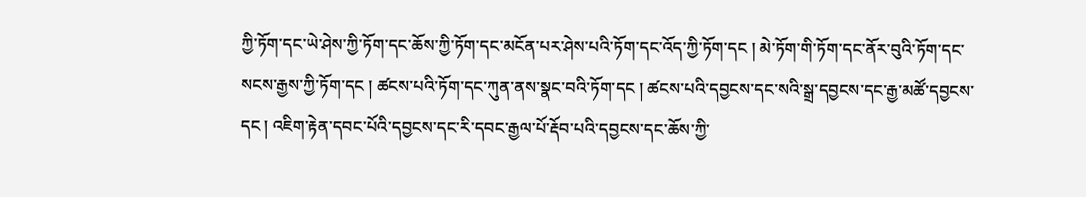ཀྱི་ཏོག་དང་ཡེ་ཤེས་ཀྱི་ཏོག་དང་ཆོས་ཀྱི་ཏོག་དང་མངོན་པར་ཤེས་པའི་ཏོག་དང་འོད་ཀྱི་ཏོག་དང ། མེ་ཏོག་གི་ཏོག་དང་ནོར་བུའི་ཏོག་དང་སངས་རྒྱས་ཀྱི་ཏོག་དང ། ཚངས་པའི་ཏོག་དང་ཀུན་ནས་སྣང་བའི་ཏོག་དང ། ཚངས་པའི་དབྱངས་དང་སའི་སྒྲ་དབྱངས་དང་རྒྱ་མཚོ་དབྱངས་དང ། འཇིག་རྟེན་དབང་པོའི་དབྱངས་དང་རི་དབང་རྒྱལ་པོ་རྡོབ་པའི་དབྱངས་དང་ཆོས་ཀྱི་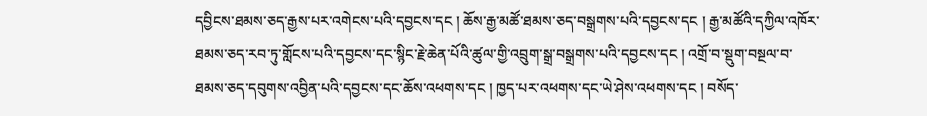དབྱིངས་ཐམས་ཅད་རྒྱས་པར་འགེངས་པའི་དབྱངས་དང ། ཆོས་རྒྱ་མཚོ་ཐམས་ཅད་བསྒྲགས་པའི་དབྱངས་དང ། རྒྱ་མཚོའི་དཀྱིལ་འཁོར་ཐམས་ཅད་རབ་ཏུ་གློངས་པའི་དབྱངས་དང་སྙིང་རྗེ་ཆེན་པོའི་ཚུལ་གྱི་འབྲུག་སྒྲ་བསྒྲགས་པའི་དབྱངས་དང ། འགྲོ་བ་སྡུག་བསྔལ་བ་ཐམས་ཅད་དབུགས་འབྱིན་པའི་དབྱངས་དང་ཆོས་འཕགས་དང ། ཁྱད་པར་འཕགས་དང་ཡེ་ཤེས་འཕགས་དང ། བསོད་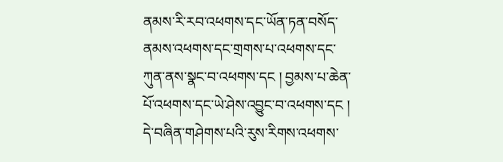ནམས་རི་རབ་འཕགས་དང་ཡོན་ཏན་བསོད་ནམས་འཕགས་དང་གྲགས་པ་འཕགས་དང་ཀུན་ནས་སྣང་བ་འཕགས་དང ། བྱམས་པ་ཆེན་པོ་འཕགས་དང་ཡེ་ཤེས་འབྱུང་བ་འཕགས་དང ། དེ་བཞིན་གཤེགས་པའི་རུས་རིགས་འཕགས་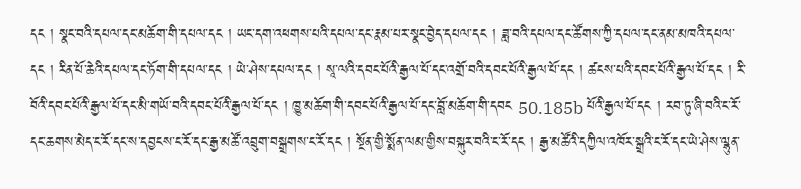དང ། སྣང་བའི་དཔལ་དང་མཆོག་གི་དཔལ་དང ། ཡང་དག་འཕགས་པའི་དཔལ་དང་རྣམ་པར་སྣང་བྱེད་དཔལ་དང ། ཟླ་བའི་དཔལ་དང་ཚོགས་ཀྱི་དཔལ་དང་ནམ་མཁའི་དཔལ་དང ། རིན་པོ་ཆེའི་དཔལ་དང་ཏོག་གི་དཔལ་དང ། ཡེ་ཤེས་དཔལ་དང ། སཱ་ལའི་དབང་པོའི་རྒྱལ་པོ་དང་འགྲོ་བའི་དབང་པོའི་རྒྱལ་པོ་དང ། ཚངས་པའི་དབང་པོའི་རྒྱལ་པོ་དང ། རི་བོའི་དབང་པོའི་རྒྱལ་པོ་དང་མི་གཡོ་བའི་དབང་པོའི་རྒྱལ་པོ་དང ། ཁྱུ་མཆོག་གི་དབང་པོའི་རྒྱལ་པོ་དང་བློ་མཆོག་གི་དབང 50.185b པོའི་རྒྱལ་པོ་དང ། རབ་ཏུ་ཞི་བའི་ང་རོ་དང་ཆགས་མེད་ང་རོ་དང་ས་དབྱངས་ང་རོ་དང་རྒྱ་མཚོ་འབྲུག་བསྒྲགས་ང་རོ་དང ། སྔོན་གྱི་སྨོན་ལམ་གྱིས་བསྐུར་བའི་ང་རོ་དང ། རྒྱ་མཚོའི་དཀྱིལ་འཁོར་སྒྲའི་ང་རོ་དང་ཡེ་ཤེས་ལྷུན་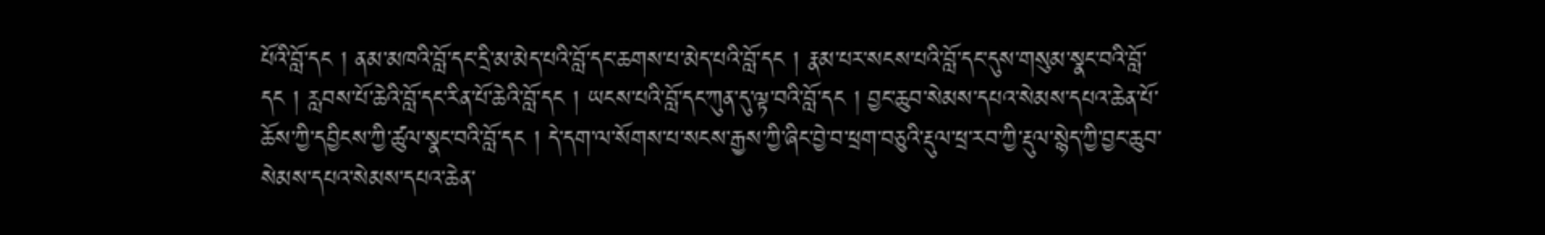པོའི་བློ་དང ། ནམ་མཁའི་བློ་དང་དྲི་མ་མེད་པའི་བློ་དང་ཆགས་པ་མེད་པའི་བློ་དང ། རྣམ་པར་སངས་པའི་བློ་དང་དུས་གསུམ་སྣང་བའི་བློ་དང ། རླབས་པོ་ཆེའི་བློ་དང་རིན་པོ་ཆེའི་བློ་དང ། ཡངས་པའི་བློ་དང་ཀུན་དུ་ལྟ་བའི་བློ་དང ། བྱང་ཆུབ་སེམས་དཔའ་སེམས་དཔའ་ཆེན་པོ་ཆོས་ཀྱི་དབྱིངས་ཀྱི་ཚུལ་སྣང་བའི་བློ་དང ། དེ་དག་ལ་སོགས་པ་སངས་རྒྱས་ཀྱི་ཞིང་བྱེ་བ་ཕྲག་བཅུའི་རྡུལ་ཕྲ་རབ་ཀྱི་རྡུལ་སྙེད་ཀྱི་བྱང་ཆུབ་སེམས་དཔའ་སེམས་དཔའ་ཆེན་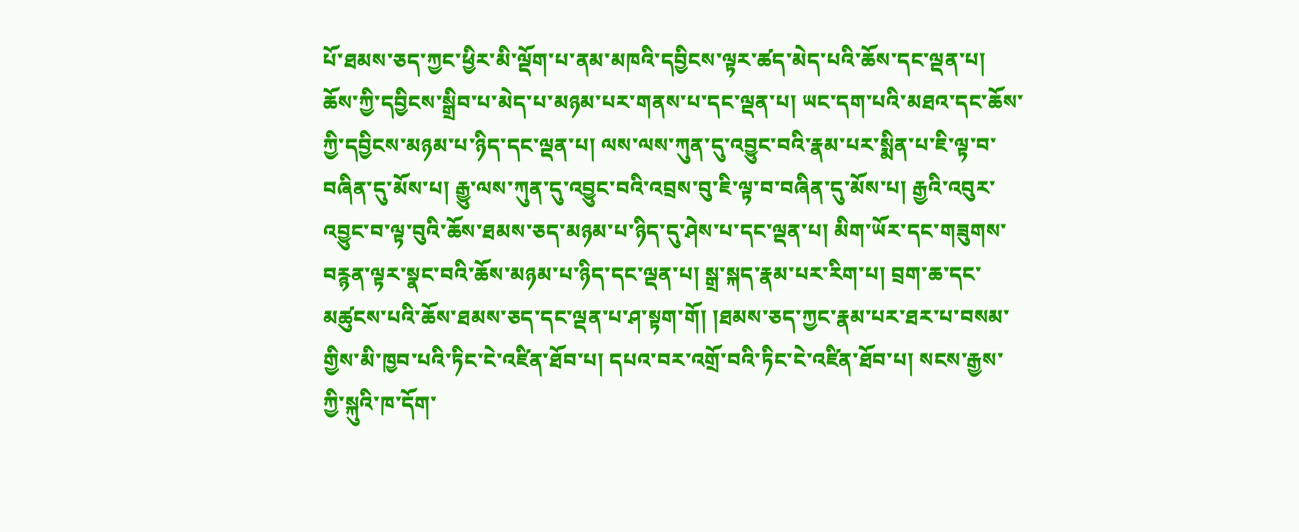པོ་ཐམས་ཅད་ཀྱང་ཕྱིར་མི་ལྡོག་པ་ནམ་མཁའི་དབྱིངས་ལྟར་ཚད་མེད་པའི་ཆོས་དང་ལྡན་པ། ཆོས་ཀྱི་དབྱིངས་སྒྲིབ་པ་མེད་པ་མཉམ་པར་གནས་པ་དང་ལྡན་པ། ཡང་དག་པའི་མཐའ་དང་ཆོས་ཀྱི་དབྱིངས་མཉམ་པ་ཉིད་དང་ལྡན་པ། ལས་ལས་ཀུན་དུ་འབྱུང་བའི་རྣམ་པར་སྨིན་པ་ཇི་ལྟ་བ་བཞིན་དུ་མོས་པ། རྒྱུ་ལས་ཀུན་དུ་འབྱུང་བའི་འབྲས་བུ་ཇི་ལྟ་བ་བཞིན་དུ་མོས་པ། རྒྱའི་འབུར་འབྱུང་བ་ལྟ་བུའི་ཆོས་ཐམས་ཅད་མཉམ་པ་ཉིད་དུ་ཤེས་པ་དང་ལྡན་པ། མིག་ཡོར་དང་གཟུགས་བརྙན་ལྟར་སྣང་བའི་ཆོས་མཉམ་པ་ཉིད་དང་ལྡན་པ། སྒྲ་སྐད་རྣམ་པར་རིག་པ། བྲག་ཆ་དང་མཚུངས་པའི་ཆོས་ཐམས་ཅད་དང་ལྡན་པ་ཤ་སྟག་གོ། །ཐམས་ཅད་ཀྱང་རྣམ་པར་ཐར་པ་བསམ་གྱིས་མི་ཁྱབ་པའི་ཏིང་ངེ་འཛིན་ཐོབ་པ། དཔའ་བར་འགྲོ་བའི་ཏིང་ངེ་འཛིན་ཐོབ་པ། སངས་རྒྱས་ཀྱི་སྐུའི་ཁ་དོག་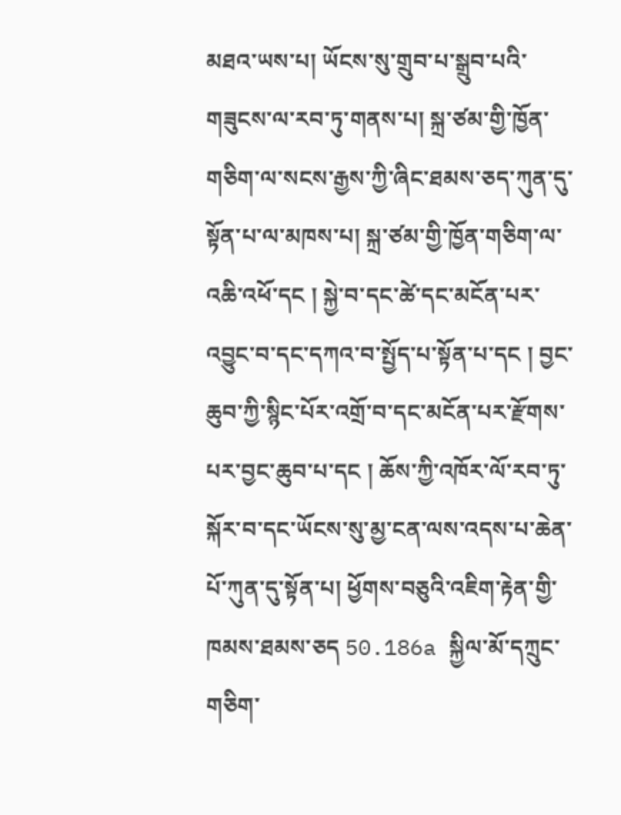མཐའ་ཡས་པ། ཡོངས་སུ་གྲུབ་པ་སྒྲུབ་པའི་གཟུངས་ལ་རབ་ཏུ་གནས་པ། སྐྲ་ཙམ་གྱི་ཁྱོན་གཅིག་ལ་སངས་རྒྱས་ཀྱི་ཞིང་ཐམས་ཅད་ཀུན་དུ་སྟོན་པ་ལ་མཁས་པ། སྐྲ་ཙམ་གྱི་ཁྱོན་གཅིག་ལ་འཆི་འཕོ་དང ། སྐྱེ་བ་དང་ཚེ་དང་མངོན་པར་འབྱུང་བ་དང་དཀའ་བ་སྤྱོད་པ་སྟོན་པ་དང ། བྱང་ཆུབ་ཀྱི་སྙིང་པོར་འགྲོ་བ་དང་མངོན་པར་རྫོགས་པར་བྱང་ཆུབ་པ་དང ། ཆོས་ཀྱི་འཁོར་ལོ་རབ་ཏུ་སྐོར་བ་དང་ཡོངས་སུ་མྱ་ངན་ལས་འདས་པ་ཆེན་པོ་ཀུན་དུ་སྟོན་པ། ཕྱོགས་བཅུའི་འཇིག་རྟེན་གྱི་ཁམས་ཐམས་ཅད 50.186a སྐྱིལ་མོ་དཀྲུང་གཅིག་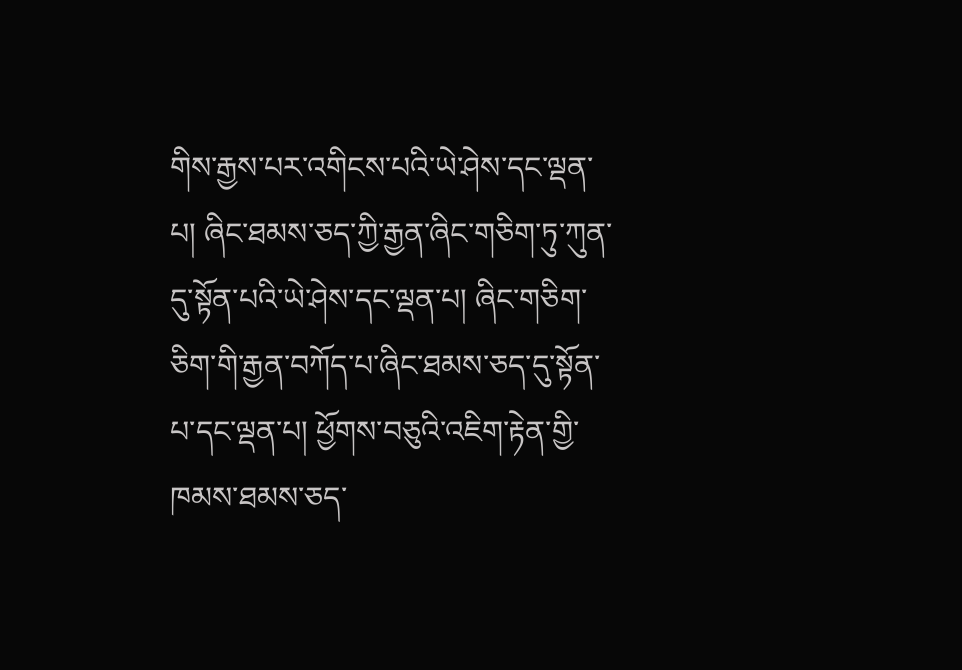གིས་རྒྱས་པར་འགིངས་པའི་ཡེ་ཤེས་དང་ལྡན་པ། ཞིང་ཐམས་ཅད་ཀྱི་རྒྱན་ཞིང་གཅིག་ཏུ་ཀུན་དུ་སྟོན་པའི་ཡེ་ཤེས་དང་ལྡན་པ། ཞིང་གཅིག་ཅིག་གི་རྒྱན་བཀོད་པ་ཞིང་ཐམས་ཅད་དུ་སྟོན་པ་དང་ལྡན་པ། ཕྱོགས་བཅུའི་འཇིག་རྟེན་གྱི་ཁམས་ཐམས་ཅད་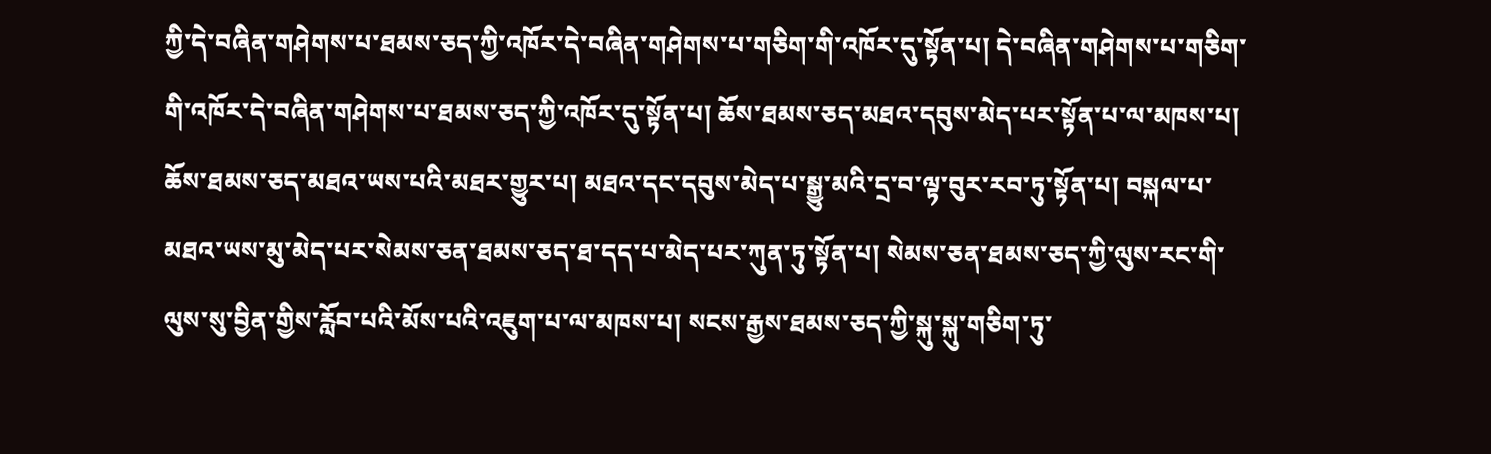ཀྱི་དེ་བཞིན་གཤེགས་པ་ཐམས་ཅད་ཀྱི་འཁོར་དེ་བཞིན་གཤེགས་པ་གཅིག་གི་འཁོར་དུ་སྟོན་པ། དེ་བཞིན་གཤེགས་པ་གཅིག་གི་འཁོར་དེ་བཞིན་གཤེགས་པ་ཐམས་ཅད་ཀྱི་འཁོར་དུ་སྟོན་པ། ཆོས་ཐམས་ཅད་མཐའ་དབུས་མེད་པར་སྟོན་པ་ལ་མཁས་པ། ཆོས་ཐམས་ཅད་མཐའ་ཡས་པའི་མཐར་གྱུར་པ། མཐའ་དང་དབུས་མེད་པ་སྒྱུ་མའི་དྲ་བ་ལྟ་བུར་རབ་ཏུ་སྟོན་པ། བསྐལ་པ་མཐའ་ཡས་མུ་མེད་པར་སེམས་ཅན་ཐམས་ཅད་ཐ་དད་པ་མེད་པར་ཀུན་ཏུ་སྟོན་པ། སེམས་ཅན་ཐམས་ཅད་ཀྱི་ལུས་རང་གི་ལུས་སུ་བྱིན་གྱིས་རློབ་པའི་མོས་པའི་འཇུག་པ་ལ་མཁས་པ། སངས་རྒྱས་ཐམས་ཅད་ཀྱི་སྐུ་སྐུ་གཅིག་ཏུ་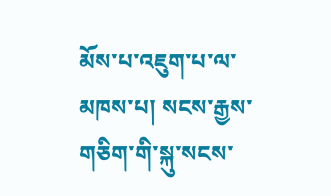མོས་པ་འཇུག་པ་ལ་མཁས་པ། སངས་རྒྱས་གཅིག་གི་སྐུ་སངས་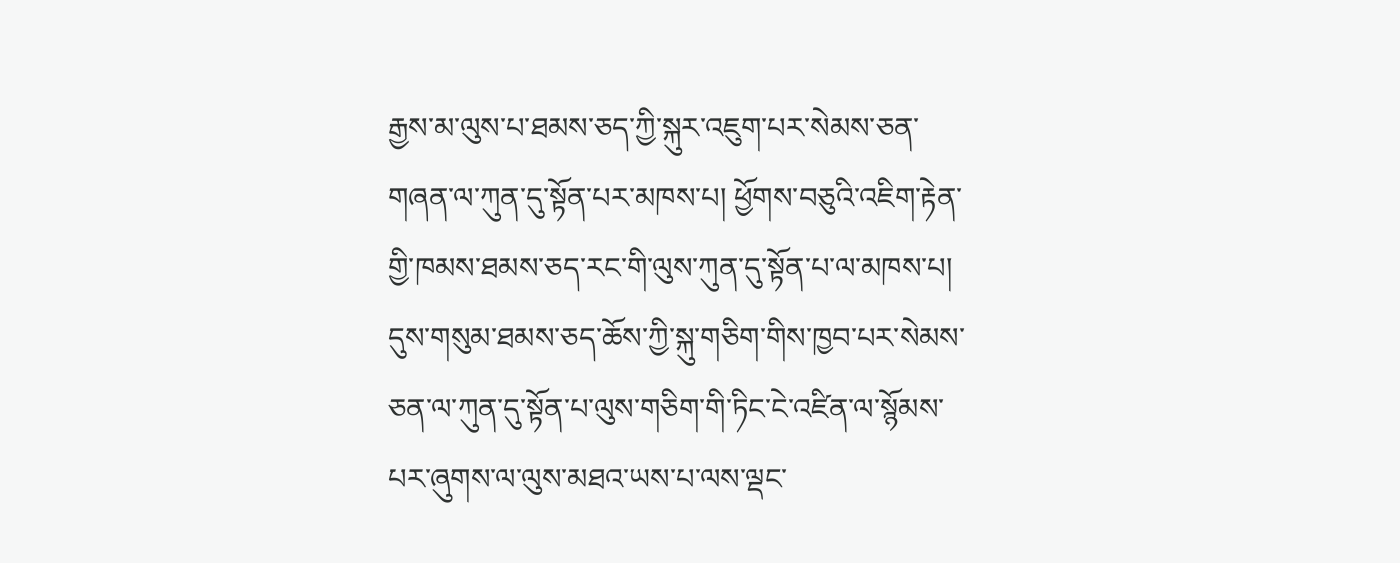རྒྱས་མ་ལུས་པ་ཐམས་ཅད་ཀྱི་སྐུར་འཇུག་པར་སེམས་ཅན་གཞན་ལ་ཀུན་དུ་སྟོན་པར་མཁས་པ། ཕྱོགས་བཅུའི་འཇིག་རྟེན་གྱི་ཁམས་ཐམས་ཅད་རང་གི་ལུས་ཀུན་དུ་སྟོན་པ་ལ་མཁས་པ། དུས་གསུམ་ཐམས་ཅད་ཆོས་ཀྱི་སྐུ་གཅིག་གིས་ཁྱབ་པར་སེམས་ཅན་ལ་ཀུན་དུ་སྟོན་པ་ལུས་གཅིག་གི་ཏིང་ངེ་འཛིན་ལ་སྙོམས་པར་ཞུགས་ལ་ལུས་མཐའ་ཡས་པ་ལས་ལྡང་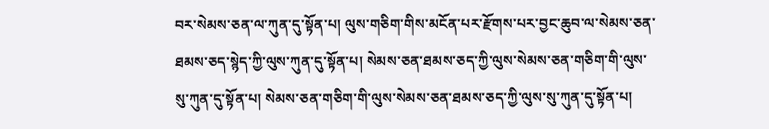བར་སེམས་ཅན་ལ་ཀུན་དུ་སྟོན་པ། ལུས་གཅིག་གིས་མངོན་པར་རྫོགས་པར་བྱང་ཆུབ་ལ་སེམས་ཅན་ཐམས་ཅད་སྙེད་ཀྱི་ལུས་ཀུན་དུ་སྟོན་པ། སེམས་ཅན་ཐམས་ཅད་ཀྱི་ལུས་སེམས་ཅན་གཅིག་གི་ལུས་སུ་ཀུན་དུ་སྟོན་པ། སེམས་ཅན་གཅིག་གི་ལུས་སེམས་ཅན་ཐམས་ཅད་ཀྱི་ལུས་སུ་ཀུན་དུ་སྟོན་པ།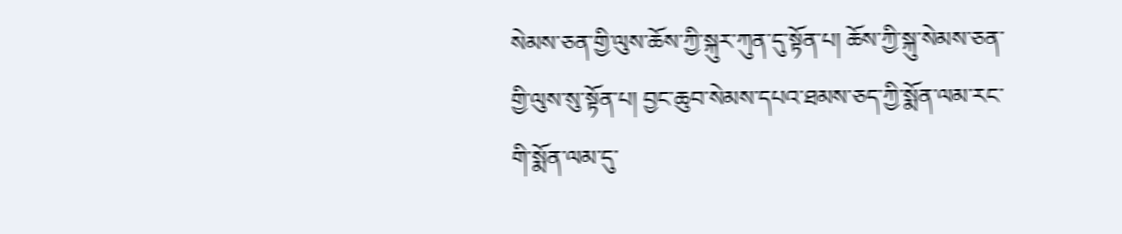སེམས་ཅན་གྱི་ལུས་ཆོས་ཀྱི་སྐུར་ཀུན་དུ་སྟོན་པ། ཆོས་ཀྱི་སྐུ་སེམས་ཅན་གྱི་ལུས་སུ་སྟོན་པ། བྱང་ཆུབ་སེམས་དཔའ་ཐམས་ཅད་ཀྱི་སྨོན་ལམ་རང་གི་སྨོན་ལམ་དུ་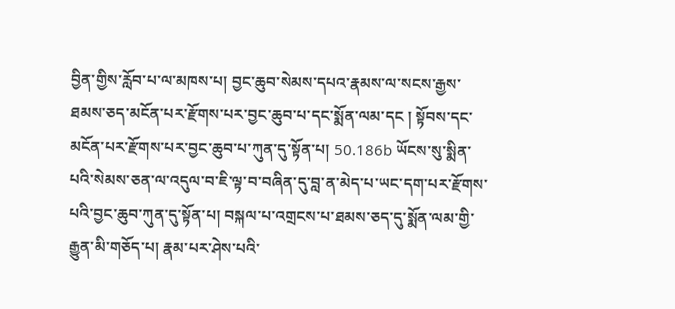བྱིན་གྱིས་རློབ་པ་ལ་མཁས་པ། བྱང་ཆུབ་སེམས་དཔའ་རྣམས་ལ་སངས་རྒྱས་ཐམས་ཅད་མངོན་པར་རྫོགས་པར་བྱང་ཆུབ་པ་དང་སྨོན་ལམ་དང ། སྟོབས་དང་མངོན་པར་རྫོགས་པར་བྱང་ཆུབ་པ་ཀུན་དུ་སྟོན་པ། 50.186b ཡོངས་སུ་སྨིན་པའི་སེམས་ཅན་ལ་འདུལ་བ་ཇི་ལྟ་བ་བཞིན་དུ་བླ་ན་མེད་པ་ཡང་དག་པར་རྫོགས་པའི་བྱང་ཆུབ་ཀུན་དུ་སྟོན་པ། བསྐལ་པ་འགྲངས་པ་ཐམས་ཅད་དུ་སྨོན་ལམ་གྱི་རྒྱུན་མི་གཅོད་པ། རྣམ་པར་ཤེས་པའི་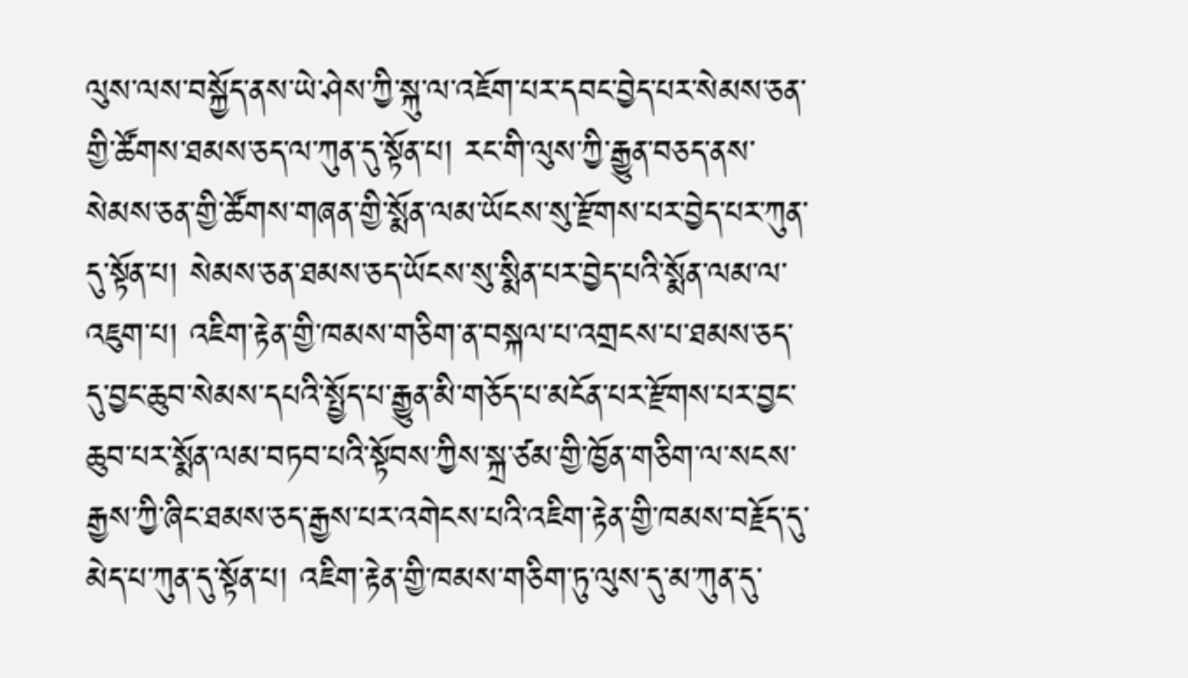ལུས་ལས་བསྐྱོད་ནས་ཡེ་ཤེས་ཀྱི་སྐུ་ལ་འཇོག་པར་དབང་བྱེད་པར་སེམས་ཅན་གྱི་ཚོགས་ཐམས་ཅད་ལ་ཀུན་དུ་སྟོན་པ། རང་གི་ལུས་ཀྱི་རྒྱུན་བཅད་ནས་སེམས་ཅན་གྱི་ཚོགས་གཞན་གྱི་སྨོན་ལམ་ཡོངས་སུ་རྫོགས་པར་བྱེད་པར་ཀུན་དུ་སྟོན་པ། སེམས་ཅན་ཐམས་ཅད་ཡོངས་སུ་སྨིན་པར་བྱེད་པའི་སྨོན་ལམ་ལ་འཇུག་པ། འཇིག་རྟེན་གྱི་ཁམས་གཅིག་ན་བསྐལ་པ་འགྲངས་པ་ཐམས་ཅད་དུ་བྱང་ཆུབ་སེམས་དཔའི་སྤྱོད་པ་རྒྱུན་མི་གཅོད་པ་མངོན་པར་རྫོགས་པར་བྱང་ཆུབ་པར་སྨོན་ལམ་བཏབ་པའི་སྟོབས་ཀྱིས་སྐྲ་ཙམ་གྱི་ཁྱོན་གཅིག་ལ་སངས་རྒྱས་ཀྱི་ཞིང་ཐམས་ཅད་རྒྱས་པར་འགེངས་པའི་འཇིག་རྟེན་གྱི་ཁམས་བརྗོད་དུ་མེད་པ་ཀུན་དུ་སྟོན་པ། འཇིག་རྟེན་གྱི་ཁམས་གཅིག་ཏུ་ལུས་དུ་མ་ཀུན་དུ་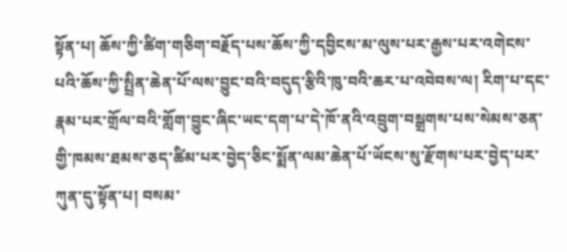སྟོན་པ། ཆོས་ཀྱི་ཚིག་གཅིག་བརྗོད་པས་ཆོས་ཀྱི་དབྱིངས་མ་ལུས་པར་རྒྱས་པར་འགེངས་པའི་ཆོས་ཀྱི་སྤྲིན་ཆེན་པོ་ལས་བྱུང་བའི་བདུད་རྩིའི་ཁུ་བའི་ཆར་པ་འབེབས་ལ། རིག་པ་དང་རྣམ་པར་གྲོལ་བའི་གློག་བྱུང་ཞིང་ཡང་དག་པ་དེ་ཁོ་ནའི་འབྲུག་བསྒྲགས་པས་སེམས་ཅན་གྱི་ཁམས་ཐམས་ཅད་ཚིམ་པར་བྱེད་ཅིང་སྨོན་ལམ་ཆེན་པོ་ཡོངས་སུ་རྫོགས་པར་བྱེད་པར་ཀུན་དུ་སྟོན་པ། བསམ་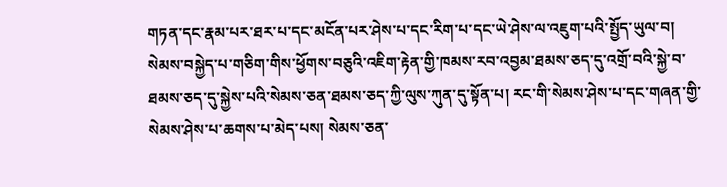གཏན་དང་རྣམ་པར་ཐར་པ་དང་མངོན་པར་ཤེས་པ་དང་རིག་པ་དང་ཡེ་ཤེས་ལ་འཇུག་པའི་སྤྱོད་ཡུལ་བ། སེམས་བསྐྱེད་པ་གཅིག་གིས་ཕྱོགས་བཅུའི་འཇིག་རྟེན་གྱི་ཁམས་རབ་འབྱམ་ཐམས་ཅད་དུ་འགྲོ་བའི་སྐྱེ་བ་ཐམས་ཅད་དུ་སྐྱེས་པའི་སེམས་ཅན་ཐམས་ཅད་ཀྱི་ལུས་ཀུན་དུ་སྟོན་པ། རང་གི་སེམས་ཤེས་པ་དང་གཞན་གྱི་སེམས་ཤེས་པ་ཆགས་པ་མེད་པས། སེམས་ཅན་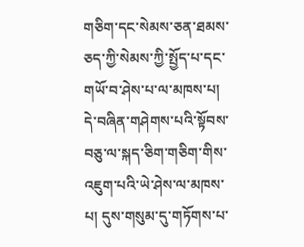གཅིག་དང་སེམས་ཅན་ཐམས་ཅད་ཀྱི་སེམས་ཀྱི་སྤྱོད་པ་དང་གཡོ་བ་ཤེས་པ་ལ་མཁས་པ། དེ་བཞིན་གཤེགས་པའི་སྟོབས་བཅུ་ལ་སྐད་ཅིག་གཅིག་གིས་འཇུག་པའི་ཡེ་ཤེས་ལ་མཁས་པ། དུས་གསུམ་དུ་གཏོགས་པ་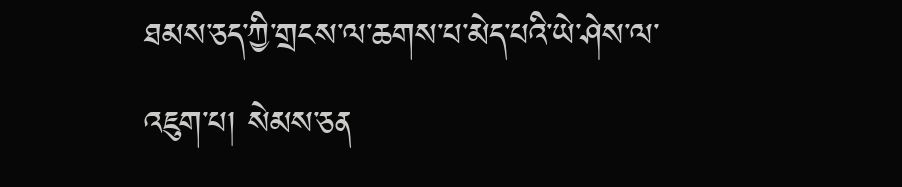ཐམས་ཅད་ཀྱི་གྲངས་ལ་ཆགས་པ་མེད་པའི་ཡེ་ཤེས་ལ་འཇུག་པ། སེམས་ཅན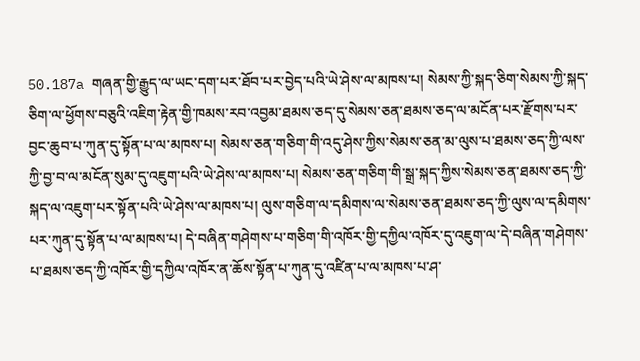50.187a གཞན་གྱི་རྒྱུད་ལ་ཡང་དག་པར་ཐོབ་པར་བྱེད་པའི་ཡེ་ཤེས་ལ་མཁས་པ། སེམས་ཀྱི་སྐད་ཅིག་སེམས་ཀྱི་སྐད་ཅིག་ལ་ཕྱོགས་བཅུའི་འཇིག་རྟེན་གྱི་ཁམས་རབ་འབྱམ་ཐམས་ཅད་དུ་སེམས་ཅན་ཐམས་ཅད་ལ་མངོན་པར་རྫོགས་པར་བྱང་ཆུབ་པ་ཀུན་དུ་སྟོན་པ་ལ་མཁས་པ། སེམས་ཅན་གཅིག་གི་འདུ་ཤེས་ཀྱིས་སེམས་ཅན་མ་ལུས་པ་ཐམས་ཅད་ཀྱི་ལས་ཀྱི་བྱ་བ་ལ་མངོན་སུམ་དུ་འཇུག་པའི་ཡེ་ཤེས་ལ་མཁས་པ། སེམས་ཅན་གཅིག་གི་སྒྲ་སྐད་ཀྱིས་སེམས་ཅན་ཐམས་ཅད་ཀྱི་སྐད་ལ་འཇུག་པར་སྟོན་པའི་ཡེ་ཤེས་ལ་མཁས་པ། ལུས་གཅིག་ལ་དམིགས་ལ་སེམས་ཅན་ཐམས་ཅད་ཀྱི་ལུས་ལ་དམིགས་པར་ཀུན་དུ་སྟོན་པ་ལ་མཁས་པ། དེ་བཞིན་གཤེགས་པ་གཅིག་གི་འཁོར་གྱི་དཀྱིལ་འཁོར་དུ་འཇུག་ལ་དེ་བཞིན་གཤེགས་པ་ཐམས་ཅད་ཀྱི་འཁོར་གྱི་དཀྱིལ་འཁོར་ན་ཆོས་སྟོན་པ་ཀུན་དུ་འཛིན་པ་ལ་མཁས་པ་ཤ་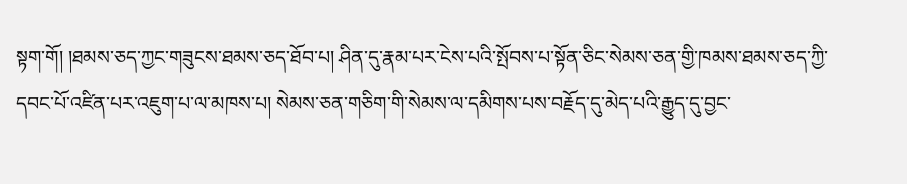སྟག་གོ། །ཐམས་ཅད་ཀྱང་གཟུངས་ཐམས་ཅད་ཐོབ་པ། ཤིན་དུ་རྣམ་པར་ངེས་པའི་སྤོབས་པ་སྟོན་ཅིང་སེམས་ཅན་གྱི་ཁམས་ཐམས་ཅད་ཀྱི་དབང་པོ་འཛིན་པར་འཇུག་པ་ལ་མཁས་པ། སེམས་ཅན་གཅིག་གི་སེམས་ལ་དམིགས་པས་བརྗོད་དུ་མེད་པའི་རྒྱུད་དུ་བྱང་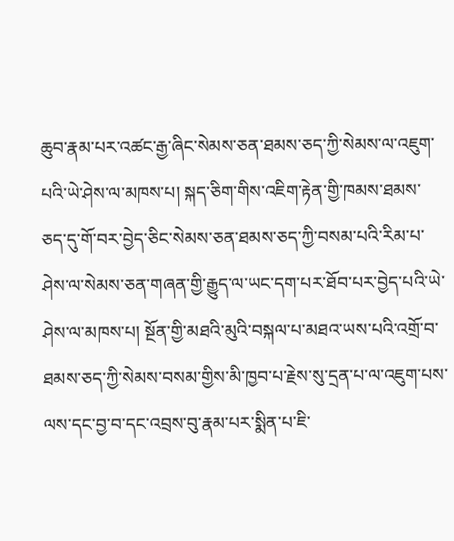ཆུབ་རྣམ་པར་འཚང་རྒྱ་ཞིང་སེམས་ཅན་ཐམས་ཅད་ཀྱི་སེམས་ལ་འཇུག་པའི་ཡེ་ཤེས་ལ་མཁས་པ། སྐད་ཅིག་གིས་འཇིག་རྟེན་གྱི་ཁམས་ཐམས་ཅད་དུ་གོ་བར་བྱེད་ཅིང་སེམས་ཅན་ཐམས་ཅད་ཀྱི་བསམ་པའི་རིམ་པ་ཤེས་ལ་སེམས་ཅན་གཞན་གྱི་རྒྱུད་ལ་ཡང་དག་པར་ཐོབ་པར་བྱེད་པའི་ཡེ་ཤེས་ལ་མཁས་པ། སྔོན་གྱི་མཐའི་མུའི་བསྐལ་པ་མཐའ་ཡས་པའི་འགྲོ་བ་ཐམས་ཅད་ཀྱི་སེམས་བསམ་གྱིས་མི་ཁྱབ་པ་རྗེས་སུ་དྲན་པ་ལ་འཇུག་པས་ལས་དང་བྱ་བ་དང་འབྲས་བུ་རྣམ་པར་སྨིན་པ་ཇི་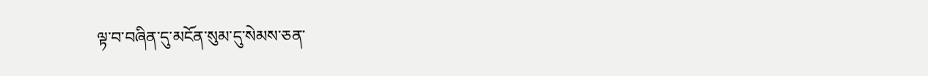ལྟ་བ་བཞིན་དུ་མངོན་སུམ་དུ་སེམས་ཅན་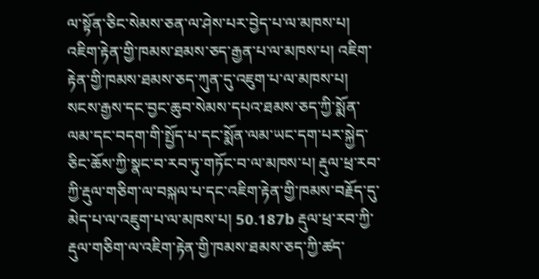ལ་སྟོན་ཅིང་སེམས་ཅན་ལ་ཤེས་པར་བྱེད་པ་ལ་མཁས་པ། འཇིག་རྟེན་གྱི་ཁམས་ཐམས་ཅད་རྒྱན་པ་ལ་མཁས་པ། འཇིག་རྟེན་གྱི་ཁམས་ཐམས་ཅད་ཀུན་དུ་འཇུག་པ་ལ་མཁས་པ། སངས་རྒྱས་དང་བྱང་ཆུབ་སེམས་དཔའ་ཐམས་ཅད་ཀྱི་སྨོན་ལམ་དང་བདག་གི་སྤྱོད་པ་དང་སྨོན་ལམ་ཡང་དག་པར་སྐྱེད་ཅིང་ཆོས་ཀྱི་སྣང་བ་རབ་ཏུ་གཏོང་བ་ལ་མཁས་པ། རྡུལ་ཕྲ་རབ་ཀྱི་རྡུལ་གཅིག་ལ་བསྐལ་པ་དང་འཇིག་རྟེན་གྱི་ཁམས་བརྗོད་དུ་མེད་པ་ལ་འཇུག་པ་ལ་མཁས་པ། 50.187b རྡུལ་ཕྲ་རབ་ཀྱི་རྡུལ་གཅིག་ལ་འཇིག་རྟེན་གྱི་ཁམས་ཐམས་ཅད་ཀྱི་ཚད་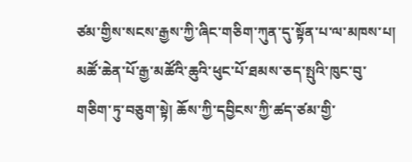ཙམ་གྱིས་སངས་རྒྱས་ཀྱི་ཞིང་གཅིག་ཀུན་དུ་སྟོན་པ་ལ་མཁས་པ། མཚོ་ཆེན་པོ་རྒྱ་མཚོའི་ཆུའི་ཕུང་པོ་ཐམས་ཅད་སྤུའི་ཁུང་བུ་གཅིག་ཏུ་བཅུག་སྟེ། ཆོས་ཀྱི་དབྱིངས་ཀྱི་ཚད་ཙམ་གྱི་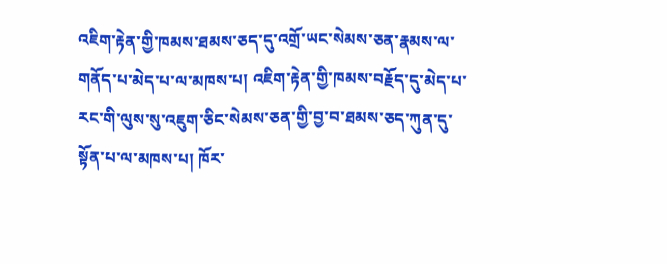འཇིག་རྟེན་གྱི་ཁམས་ཐམས་ཅད་དུ་འགྲོ་ཡང་སེམས་ཅན་རྣམས་ལ་གནོད་པ་མེད་པ་ལ་མཁས་པ། འཇིག་རྟེན་གྱི་ཁམས་བརྗོད་དུ་མེད་པ་རང་གི་ལུས་སུ་འཇུག་ཅིང་སེམས་ཅན་གྱི་བྱ་བ་ཐམས་ཅད་ཀུན་དུ་སྟོན་པ་ལ་མཁས་པ། ཁོར་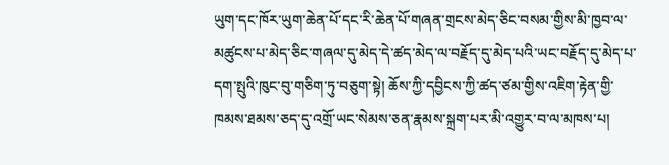ཡུག་དང་ཁོར་ཡུག་ཆེན་པོ་དང་རི་ཆེན་པོ་གཞན་གྲངས་མེད་ཅིང་བསམ་གྱིས་མི་ཁྱབ་ལ་མཚུངས་པ་མེད་ཅིང་གཞལ་དུ་མེད་དེ་ཚད་མེད་ལ་བརྗོད་དུ་མེད་པའི་ཡང་བརྗོད་དུ་མེད་པ་དག་སྤུའི་ཁུང་བུ་གཅིག་ཏུ་བཅུག་སྟེ། ཆོས་ཀྱི་དབྱིངས་ཀྱི་ཚད་ཙམ་གྱིས་འཇིག་རྟེན་གྱི་ཁམས་ཐམས་ཅད་དུ་འགྲོ་ཡང་སེམས་ཅན་རྣམས་སྐྲག་པར་མི་འགྱུར་བ་ལ་མཁས་པ།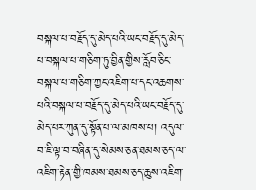བསྐལ་པ་བརྗོད་དུ་མེད་པའི་ཡང་བརྗོད་དུ་མེད་པ་བསྐལ་པ་གཅིག་ཏུ་བྱིན་གྱིས་རློབ་ཅིང་བསྐལ་པ་གཅིག་ཀྱང་འཇིག་པ་དང་འཆགས་པའི་བསྐལ་པ་བརྗོད་དུ་མེད་པའི་ཡང་བརྗོད་དུ་མེད་པར་ཀུན་དུ་སྟོན་པ་ལ་མཁས་པ། འདུལ་བ་ཇི་ལྟ་བ་བཞིན་དུ་སེམས་ཅན་ཐམས་ཅད་ལ་འཇིག་རྟེན་གྱི་ཁམས་ཐམས་ཅད་ཆུས་འཇིག་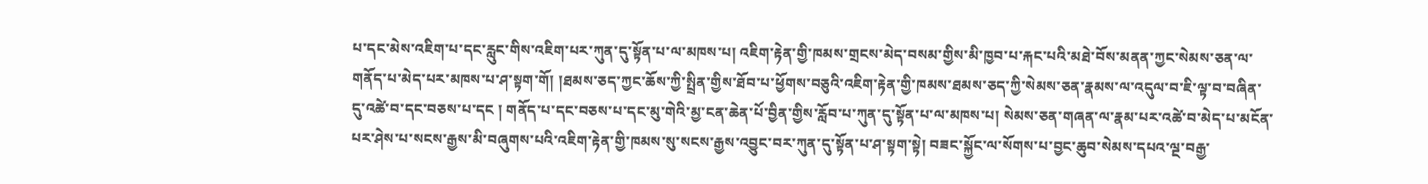པ་དང་མེས་འཇིག་པ་དང་རླུང་གིས་འཇིག་པར་ཀུན་དུ་སྟོན་པ་ལ་མཁས་པ། འཇིག་རྟེན་གྱི་ཁམས་གྲངས་མེད་བསམ་གྱིས་མི་ཁྱབ་པ་རྐང་པའི་མཐེ་བོས་མནན་ཀྱང་སེམས་ཅན་ལ་གནོད་པ་མེད་པར་མཁས་པ་ཤ་སྟག་གོ། །ཐམས་ཅད་ཀྱང་ཆོས་ཀྱི་སྤྲིན་གྱིས་ཐོབ་པ་ཕྱོགས་བཅུའི་འཇིག་རྟེན་གྱི་ཁམས་ཐམས་ཅད་ཀྱི་སེམས་ཅན་རྣམས་ལ་འདུལ་བ་ཇི་ལྟ་བ་བཞིན་དུ་འཚེ་བ་དང་བཅས་པ་དང ། གནོད་པ་དང་བཅས་པ་དང་མུ་གེའི་མྱ་ངན་ཆེན་པོ་བྱིན་གྱིས་རློབ་པ་ཀུན་དུ་སྟོན་པ་ལ་མཁས་པ། སེམས་ཅན་གཞན་ལ་རྣམ་པར་འཚེ་བ་མེད་པ་མངོན་པར་ཤེས་པ་སངས་རྒྱས་མི་བཞུགས་པའི་འཇིག་རྟེན་གྱི་ཁམས་སུ་སངས་རྒྱས་འབྱུང་བར་ཀུན་དུ་སྟོན་པ་ཤ་སྟག་སྟེ། བཟང་སྐྱོང་ལ་སོགས་པ་བྱང་ཆུབ་སེམས་དཔའ་ལྔ་བརྒྱ་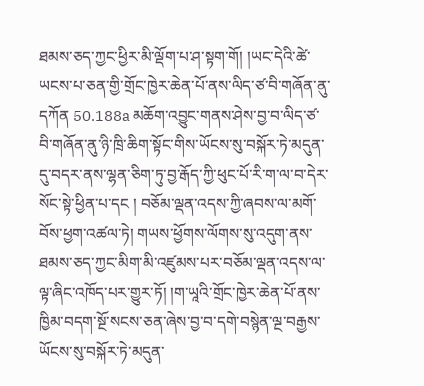ཐམས་ཅད་ཀྱང་ཕྱིར་མི་ལྡོག་པ་ཤ་སྟག་གོ། །ཡང་དེའི་ཚེ་ཡངས་པ་ཅན་གྱི་གྲོང་ཁྱེར་ཆེན་པོ་ནས་ལིད་ཙ་བི་གཞོན་ནུ་དཀོན 50.188a མཆོག་འབྱུང་གནས་ཤེས་བྱ་བ་ལིད་ཙ་བི་གཞོན་ནུ་ཉི་ཁྲི་ཆིག་སྟོང་གིས་ཡོངས་སུ་བསྐོར་ཏེ་མདུན་དུ་བདར་ནས་ལྷན་ཅིག་ཏུ་བྱ་རྒོད་ཀྱི་ཕུང་པོ་རི་ག་ལ་བ་དེར་སོང་སྟེ་ཕྱིན་པ་དང ། བཅོམ་ལྡན་འདས་ཀྱི་ཞབས་ལ་མགོ་བོས་ཕྱག་འཚལ་ཏེ། གཡས་ཕྱོགས་ལོགས་སུ་འདུག་ནས་ཐམས་ཅད་ཀྱང་མིག་མི་འཛུམས་པར་བཅོམ་ལྡན་འདས་ལ་ལྟ་ཞིང་འཁོད་པར་གྱུར་ཏོ། །ག་ཡཱའི་གྲོང་ཁྱེར་ཆེན་པོ་ནས་ཁྱིམ་བདག་སྔོ་སངས་ཅན་ཞེས་བྱ་བ་དགེ་བསྙེན་ལྔ་བརྒྱས་ཡོངས་སུ་བསྐོར་ཏེ་མདུན་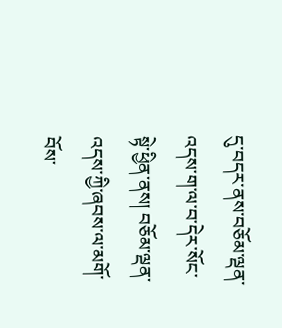དུ་བདར་ནས་བཅོམ་ལྡན་འདས་ག་ལ་བ་དེར་སོང་སྟེ་ཕྱིན་ནས། བཅོམ་ལྡན་འདས་ཀྱི་ཞབས་ལ་མགོ་བོས་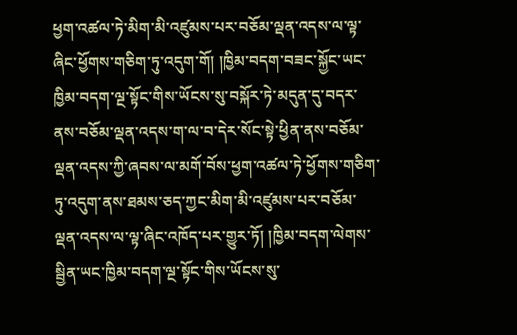ཕྱག་འཚལ་ཏེ་མིག་མི་འཛུམས་པར་བཅོམ་ལྡན་འདས་ལ་ལྟ་ཞིང་ཕྱོགས་གཅིག་ཏུ་འདུག་གོ། །ཁྱིམ་བདག་བཟང་སྐྱོང་ཡང་ཁྱིམ་བདག་ལྔ་སྟོང་གིས་ཡོངས་སུ་བསྐོར་ཏེ་མདུན་དུ་བདར་ནས་བཅོམ་ལྡན་འདས་ག་ལ་བ་དེར་སོང་སྟེ་ཕྱིན་ནས་བཅོམ་ལྡན་འདས་ཀྱི་ཞབས་ལ་མགོ་བོས་ཕྱག་འཚལ་ཏེ་ཕྱོགས་གཅིག་ཏུ་འདུག་ནས་ཐམས་ཅད་ཀྱང་མིག་མི་འཛུམས་པར་བཅོམ་ལྡན་འདས་ལ་ལྟ་ཞིང་འཁོད་པར་གྱུར་ཏོ། །ཁྱིམ་བདག་ལེགས་སྦྱིན་ཡང་ཁྱིམ་བདག་ལྔ་སྟོང་གིས་ཡོངས་སུ་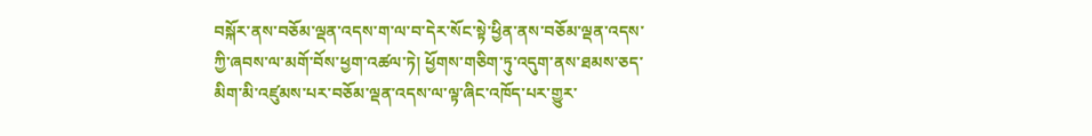བསྐོར་ནས་བཅོམ་ལྡན་འདས་ག་ལ་བ་དེར་སོང་སྟེ་ཕྱིན་ནས་བཅོམ་ལྡན་འདས་ཀྱི་ཞབས་ལ་མགོ་བོས་ཕྱག་འཚལ་ཏེ། ཕྱོགས་གཅིག་ཏུ་འདུག་ནས་ཐམས་ཅད་མིག་མི་འཛུམས་པར་བཅོམ་ལྡན་འདས་ལ་ལྟ་ཞིང་འཁོད་པར་གྱུར་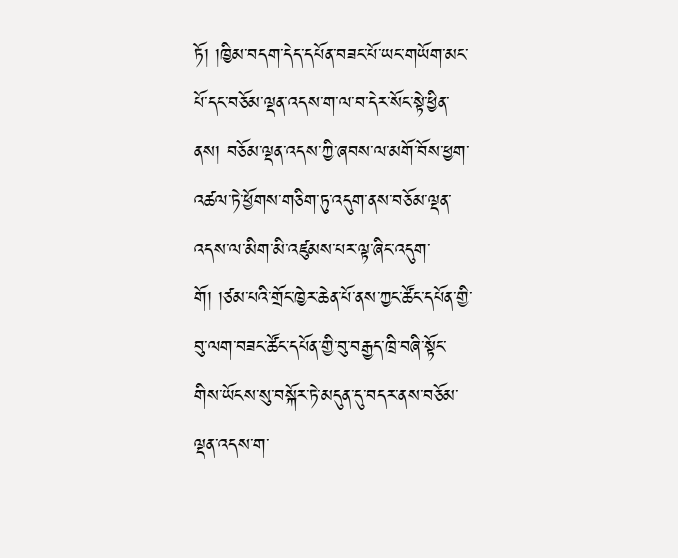ཏོ། །ཁྱིམ་བདག་དེད་དཔོན་བཟང་པོ་ཡང་གཡོག་མང་པོ་དང་བཅོམ་ལྡན་འདས་ག་ལ་བ་དེར་སོང་སྟེ་ཕྱིན་ནས། བཅོམ་ལྡན་འདས་ཀྱི་ཞབས་ལ་མགོ་བོས་ཕྱག་འཚལ་ཏེ་ཕྱོགས་གཅིག་ཏུ་འདུག་ནས་བཅོམ་ལྡན་འདས་ལ་མིག་མི་འཛུམས་པར་ལྟ་ཞིང་འདུག་གོ། །ཙམ་པའི་གྲོང་ཁྱེར་ཆེན་པོ་ནས་ཀྱང་ཚོང་དཔོན་གྱི་བུ་ལག་བཟང་ཚོང་དཔོན་གྱི་བུ་བརྒྱད་ཁྲི་བཞི་སྟོང་གིས་ཡོངས་སུ་བསྐོར་ཏེ་མདུན་དུ་བདར་ནས་བཅོམ་ལྡན་འདས་ག་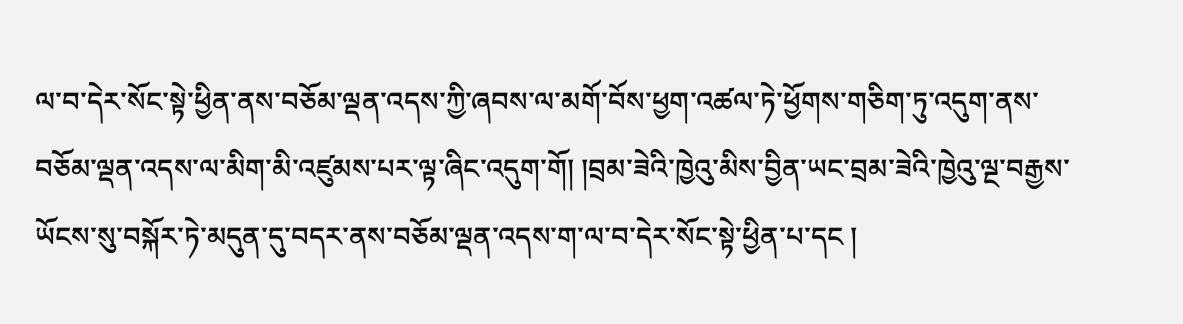ལ་བ་དེར་སོང་སྟེ་ཕྱིན་ནས་བཅོམ་ལྡན་འདས་ཀྱི་ཞབས་ལ་མགོ་བོས་ཕྱག་འཚལ་ཏེ་ཕྱོགས་གཅིག་ཏུ་འདུག་ནས་བཅོམ་ལྡན་འདས་ལ་མིག་མི་འཛུམས་པར་ལྟ་ཞིང་འདུག་གོ། །བྲམ་ཟེའི་ཁྱེའུ་མིས་བྱིན་ཡང་བྲམ་ཟེའི་ཁྱེའུ་ལྔ་བརྒྱས་ཡོངས་སུ་བསྐོར་ཏེ་མདུན་དུ་བདར་ནས་བཅོམ་ལྡན་འདས་ག་ལ་བ་དེར་སོང་སྟེ་ཕྱིན་པ་དང །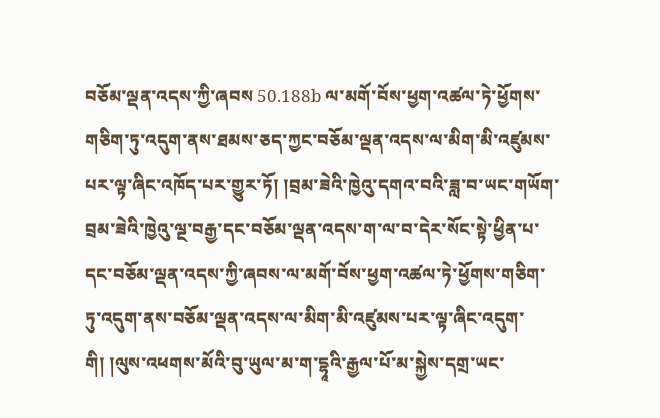བཅོམ་ལྡན་འདས་ཀྱི་ཞབས 50.188b ལ་མགོ་བོས་ཕྱག་འཚལ་ཏེ་ཕྱོགས་གཅིག་ཏུ་འདུག་ནས་ཐམས་ཅད་ཀྱང་བཅོམ་ལྡན་འདས་ལ་མིག་མི་འཛུམས་པར་ལྟ་ཞིང་འཁོད་པར་གྱུར་ཏོ། །བྲམ་ཟེའི་ཁྱེའུ་དགའ་བའི་ཟླ་བ་ཡང་གཡོག་བྲམ་ཟེའི་ཁྱེའུ་ལྔ་བརྒྱ་དང་བཅོམ་ལྡན་འདས་ག་ལ་བ་དེར་སོང་སྟེ་ཕྱིན་པ་དང་བཅོམ་ལྡན་འདས་ཀྱི་ཞབས་ལ་མགོ་བོས་ཕྱག་འཚལ་ཏེ་ཕྱོགས་གཅིག་ཏུ་འདུག་ནས་བཅོམ་ལྡན་འདས་ལ་མིག་མི་འཛུམས་པར་ལྟ་ཞིང་འདུག་གི། །ལུས་འཕགས་མོའི་བུ་ཡུལ་མ་ག་དྷཱའི་རྒྱལ་པོ་མ་སྐྱེས་དགྲ་ཡང་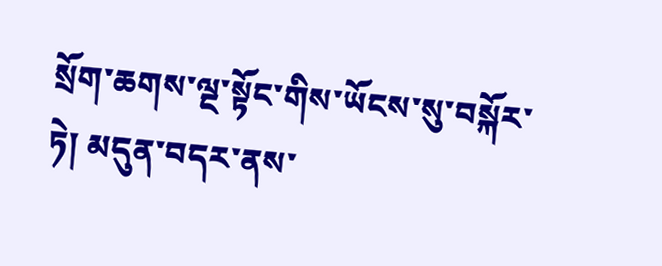སྲོག་ཆགས་ལྔ་སྟོང་གིས་ཡོངས་སུ་བསྐོར་ཏེ། མདུན་བདར་ནས་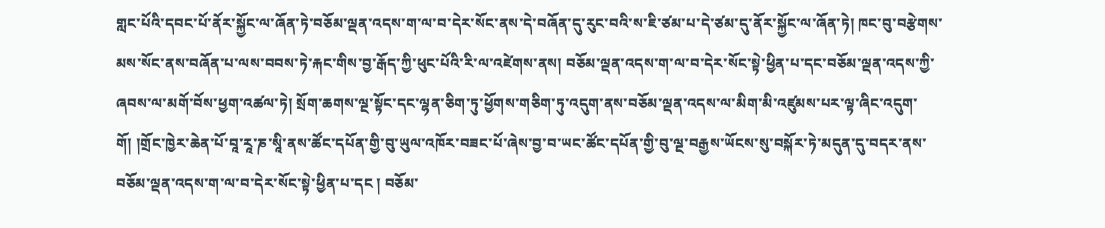གླང་པོའི་དབང་པོ་ནོར་སྐྱོང་ལ་ཞོན་ཏེ་བཅོམ་ལྡན་འདས་ག་ལ་བ་དེར་སོང་ནས་དེ་བཞོན་དུ་རུང་བའི་ས་ཇི་ཙམ་པ་དེ་ཙམ་དུ་ནོར་སྐྱོང་ལ་ཞོན་ཏེ། ཁང་བུ་བརྩེགས་མས་སོང་ནས་བཞོན་པ་ལས་བབས་ཏེ་རྐང་གིས་བྱ་རྒོད་ཀྱི་ཕུང་པོའི་རི་ལ་འཛེགས་ནས། བཅོམ་ལྡན་འདས་ག་ལ་བ་དེར་སོང་སྟེ་ཕྱིན་པ་དང་བཅོམ་ལྡན་འདས་ཀྱི་ཞབས་ལ་མགོ་བོས་ཕྱག་འཚལ་ཏེ། སྲོག་ཆགས་ལྔ་སྟོང་དང་ལྷན་ཅིག་ཏུ་ཕྱོགས་གཅིག་ཏུ་འདུག་ནས་བཅོམ་ལྡན་འདས་ལ་མིག་མི་འཛུམས་པར་ལྟ་ཞིང་འདུག་གོ། །གྲོང་ཁྱེར་ཆེན་པོ་བཱ་རཱ་ཎ་སཱི་ནས་ཚོང་དཔོན་གྱི་བུ་ཡུལ་འཁོར་བཟང་པོ་ཞེས་བྱ་བ་ཡང་ཚོང་དཔོན་གྱི་བུ་ལྔ་བརྒྱས་ཡོངས་སུ་བསྐོར་ཏེ་མདུན་དུ་བདར་ནས་བཅོམ་ལྡན་འདས་ག་ལ་བ་དེར་སོང་སྟེ་ཕྱིན་པ་དང ། བཅོམ་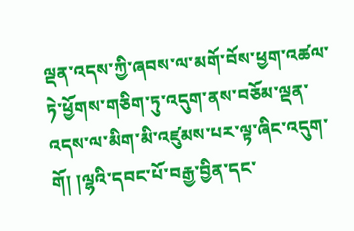ལྡན་འདས་ཀྱི་ཞབས་ལ་མགོ་བོས་ཕྱག་འཚལ་ཏེ་ཕྱོགས་གཅིག་ཏུ་འདུག་ནས་བཅོམ་ལྡན་འདས་ལ་མིག་མི་འཛུམས་པར་ལྟ་ཞིང་འདུག་གོ། །ལྷའི་དབང་པོ་བརྒྱ་བྱིན་དང་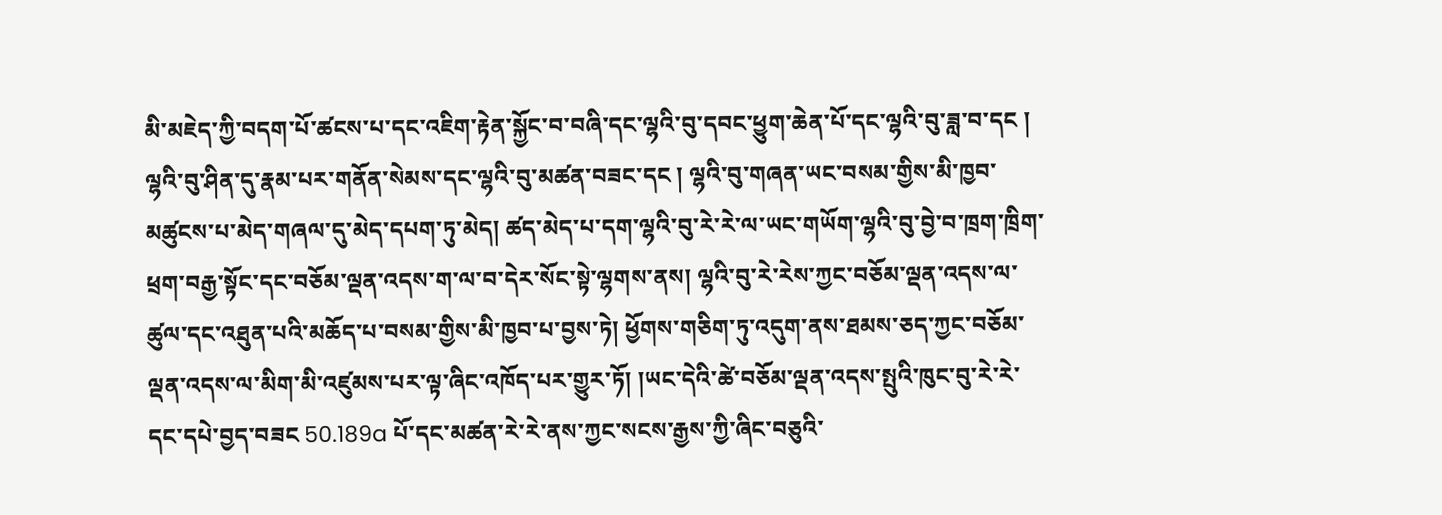མི་མཇེད་ཀྱི་བདག་པོ་ཚངས་པ་དང་འཇིག་རྟེན་སྐྱོང་བ་བཞི་དང་ལྷའི་བུ་དབང་ཕྱུག་ཆེན་པོ་དང་ལྷའི་བུ་ཟླ་བ་དང ། ལྷའི་བུ་ཤིན་དུ་རྣམ་པར་གནོན་སེམས་དང་ལྷའི་བུ་མཚན་བཟང་དང ། ལྷའི་བུ་གཞན་ཡང་བསམ་གྱིས་མི་ཁྱབ་མཚུངས་པ་མེད་གཞལ་དུ་མེད་དཔག་ཏུ་མེད། ཚད་མེད་པ་དག་ལྷའི་བུ་རེ་རེ་ལ་ཡང་གཡོག་ལྷའི་བུ་བྱེ་བ་ཁྲག་ཁྲིག་ཕྲག་བརྒྱ་སྟོང་དང་བཅོམ་ལྡན་འདས་ག་ལ་བ་དེར་སོང་སྟེ་ལྷགས་ནས། ལྷའི་བུ་རེ་རེས་ཀྱང་བཅོམ་ལྡན་འདས་ལ་ཚུལ་དང་འཐུན་པའི་མཆོད་པ་བསམ་གྱིས་མི་ཁྱབ་པ་བྱས་ཏེ། ཕྱོགས་གཅིག་ཏུ་འདུག་ནས་ཐམས་ཅད་ཀྱང་བཅོམ་ལྡན་འདས་ལ་མིག་མི་འཛུམས་པར་ལྟ་ཞིང་འཁོད་པར་གྱུར་ཏོ། །ཡང་དེའི་ཚེ་བཅོམ་ལྡན་འདས་སྤུའི་ཁུང་བུ་རེ་རེ་དང་དཔེ་བྱད་བཟང 50.189a པོ་དང་མཚན་རེ་རེ་ནས་ཀྱང་སངས་རྒྱས་ཀྱི་ཞིང་བཅུའི་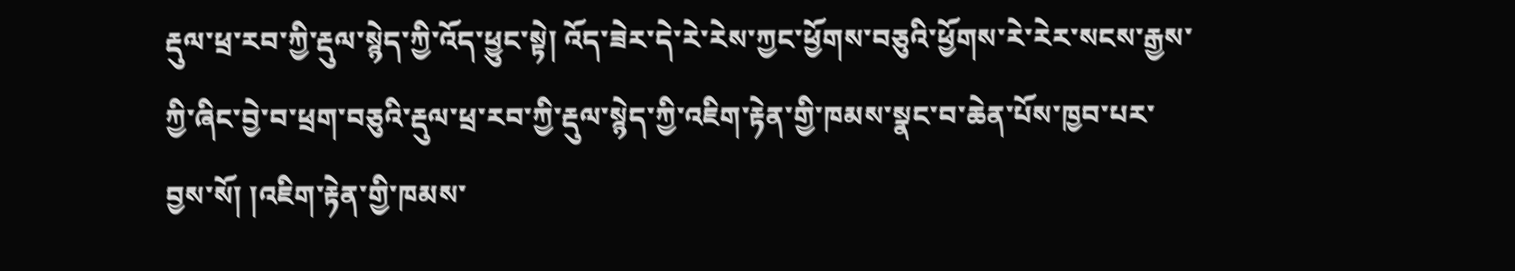རྡུལ་ཕྲ་རབ་ཀྱི་རྡུལ་སྙེད་ཀྱི་འོད་ཕྱུང་སྟེ། འོད་ཟེར་དེ་རེ་རེས་ཀྱང་ཕྱོགས་བཅུའི་ཕྱོགས་རེ་རེར་སངས་རྒྱས་ཀྱི་ཞིང་བྱེ་བ་ཕྲག་བཅུའི་རྡུལ་ཕྲ་རབ་ཀྱི་རྡུལ་སྙེད་ཀྱི་འཇིག་རྟེན་གྱི་ཁམས་སྣང་བ་ཆེན་པོས་ཁྱབ་པར་བྱས་སོ། །འཇིག་རྟེན་གྱི་ཁམས་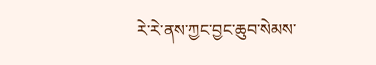རེ་རེ་ནས་ཀྱང་བྱང་ཆུབ་སེམས་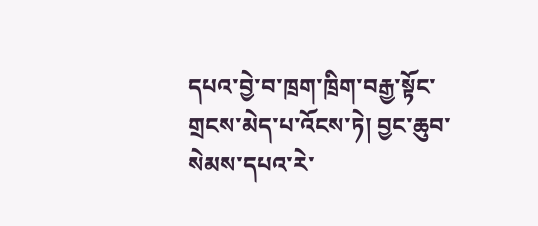དཔའ་བྱེ་བ་ཁྲག་ཁྲིག་བརྒྱ་སྟོང་གྲངས་མེད་པ་འོངས་ཏེ། བྱང་ཆུབ་སེམས་དཔའ་རེ་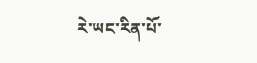རེ་ཡང་རིན་པོ་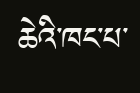ཆེའི་ཁང་པ་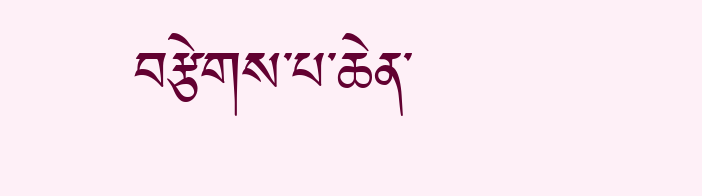བརྩེགས་པ་ཆེན་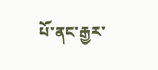པོ་ནང་རྒྱར་